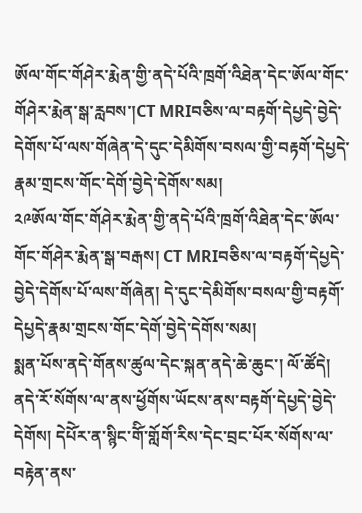ཨོལ་གོང་གོཤེར་རྨེན་གྱི་ནདེ་པོའི་ཁྲགོ་འིཐེན་དེང་ཨོལ་གོང་གོཤེར་རྨེན་སྒ་རླབས་།CT MRIབཅིས་ལ་བརྟགོ་དེཔྱདེ་བྱེདེ་དེགོས་པོ་ལས་གོཞེན་དེ་དུང་དེམིགོས་བསལ་གྱི་བརྟགོ་དེཔྱདེ་རྣམ་གྲངས་གོང་དེགོ་བྱེདེ་དེགོས་སམ།
༢༩ཨོལ་གོང་གོཤེར་རྨེན་གྱི་ནདེ་པོའི་ཁྲགོ་འིཐེན་དེང་ཨོལ་གོང་གོཤེར་རྨེན་སྒ་བརྒས། CT MRIབཅིས་ལ་བརྟགོ་དེཔྱདེ་བྱེདེ་དེགོས་པོ་ལས་གོཞེན། དེ་དུང་དེམིགོས་བསལ་གྱི་བརྟགོ་དེཔྱདེ་རྣམ་གྲངས་གོང་དེགོ་བྱེདེ་དེགོས་སམ།
སྨན་པོས་ནདེ་གོནས་ཚུལ་དེང་སྐན་ནདེ་ཆེ་ཆུང་། ལོ་ཚོདེ། ནདེ་རོ་སོགོས་ལ་ནས་ཕྱོགོས་ཡོངས་ནས་བརྟགོ་དེཔྱདེ་བྱེདེ་དེགོས། དེཔོེར་ན་སྙིང་གོི་གློགོ་རིས་དེང་བྲང་པོར་སོགོས་ལ་བརྟེན་ནས་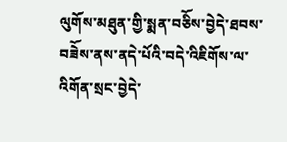ལུགོས་མཐུན་གྱི་སྨན་བཅིོས་བྱེདེ་ཐབས་བཟེོས་ནས་ནདེ་པོའི་བདེ་འིཇིགོས་ལ་འིགོན་སྲང་བྱེདེ་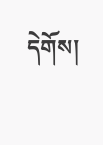དེགོས།